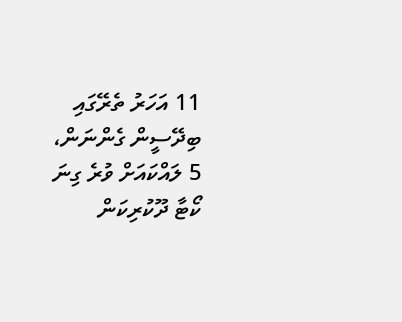11 އަހަރު ތެރޭގައި ބިދޭސީން ގެންނަން، 5 ލައްކައަށް ވުރެ ގިނަ ކޯޓާ ދޫކުރިކަން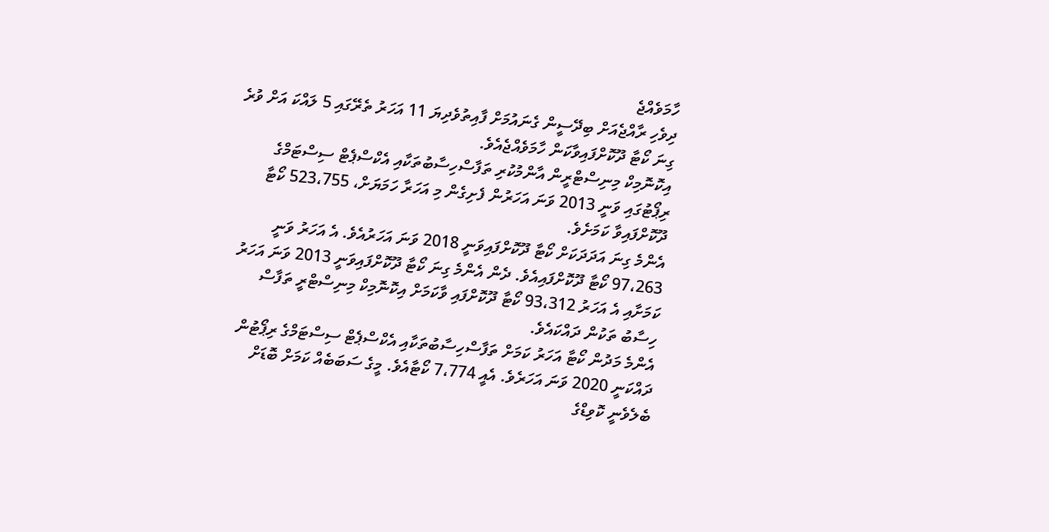ހާމަވެއްޖެ
ދިވެހި ރާއްޖެއަށް ބިދޭސީން ގެނައުމަށް ފާއިތުވެދިޔަ 11 އަހަރު ތެރޭގައި 5 ލައްކަ އަށް ވުރެ ގިނަ ކޯޓާ ދޫކޮށްފައިވާކަން ހާމަވެއްޖެއެވެ.
އިކޮނޮމިކް މިނިސްޓްރީން އާންމުކުރި ތަފާސްހިސާބުތަކާއި އެކްސްޕެޓް ސިސްޓަމްގެ ރިޕޯޓުގައި ވަނީ 2013 ވަނަ އަހަރުން ފެށިގެން މި އަހަރާ ހަމަޔަށް، 523،755 ކޯޓާ ދޫކޮށްފައިވާ ކަމަށެވެ.
އެންމެ ގިނަ އަދަދަކަށް ކޯޓާ ދޫކޮށްފައިވަނީ 2018 ވަނަ އަހަރުއެވެ. އެ އަހަރު ވަނީ 97،263 ކޯޓާ ދޫކޮށްފައިއެވެ. ދެން އެންމެ ގިނަ ކޯޓާ ދޫކޮށްފައިވަނީ 2013 ވަނަ އަހަރު ކަމަށާއި އެ އަހަރު 93،312 ކޯޓާ ދޫކޮށްފައި ވާކަމަށް އިކޮނޮމިކް މިނިސްޓްރީ ތަފާސް ހިސާބު ތަކުން ދައްކައެވެ.
އެންމެ މަދުން ކޯޓާ އަހަރު ކަމަށް ތަފާސްހިސާބުތަކާއި އެކްސްޕެޓް ސިސްޓަމްގެ ރިޕޯޓުން ދައްކަނީ 2020 ވަނަ އަހަރެވެ. އެއީ 7،774 ކޯޓާއެވެ. މީގެ ސަބަބެއް ކަމަށް ބޮޑަށް ބެލެވެނީ ކޮވިޑްގެ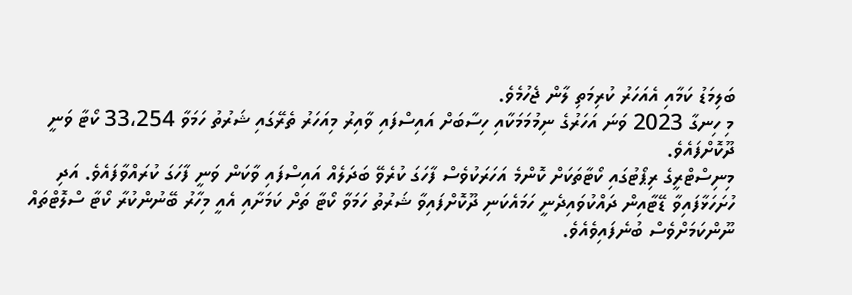ބަލިމަޑު ކަމާއި އެއަހަރު ކުރިމަތި ލާން ޖެހުމެވެ.
މި ހިނގާ 2023 ވަނަ އަހަރުގެ ނިމުމަމަކާއި ހިސާބަށް އައިސްފައި ވާއިރު މިއަހަރު ތެރޭގައި ޝަރުތު ހަމަވާ 33،254 ކޯޓާ ވަނީ ދޫކޮށްފައެވެ.
މިނިސްޓްރީގެ ރިޕޯޓުގައި ކޯޓާތަކަށް ކޮންމެ އަހަރަކުވެސް ފާހަގަ ކުރެވޭ ބަދަލެއް އައިސްފައި ވާކަން ވަނީ ފާހަގަ ކުރައްވާފައެވެ. އަދި ހުށަހަޅާފައިވާ ޑޭޓާއިން ދައްކުވައިދެނީ ހަމައެކަނި ދޫކޮށްފައިވާ ޝަރުތު ހަމަވާ ކޯޓާ ތަށް ކަމަށާއި އެއީ މިހާރު ބޭނުންކުރާ ކޯޓާ ސްލޮޓްތައް ނޫންކަމަށްވެސް ބުނެފައިވެއެވެ.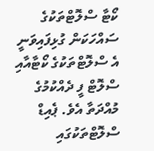ކޯޓާ ސްލޮޓްތަކުގެ ސައްހަކަން ގުޅިފައިވަނީ އެ ސްލޮޓްތަކުގެ ކޯޓާއާއި ސްލޮޓް ފީ ދެއްކުމުގެ މުއްދަތާ އެވެ. ޕެއިޑް ސްލޮޓްތަކުގައި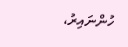ހުންނައިރު،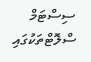ސިސްޓަމް ސްލޮޓްތަކުގައި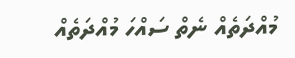މުއްދަތެއް ނެތް ސައްހަ މުއްދަތެއް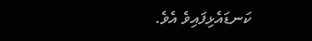ކަނޑައެޅިފައިވެ އެވެ.